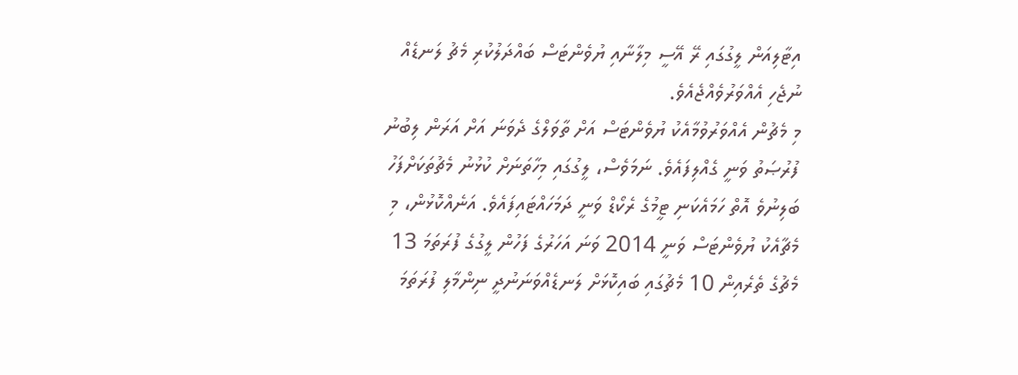އިޓާލިއަން ލީގުގައި ރޭ އޭސީ މިލާނާއި ޔުވެންޓަސް ބައްދަލުކުރި މެޗު ލަނޑެއް ނުޖެހި އެއްވަރުވެއްޖެއެވެ.
މި މެޗުން އެއްވަރުވުމާއެކު ޔުވެންޓަސް އަށް ތާވަލްގެ ދެވަނަ އަށް އަރަން ލިބުނު ފުރުޞަތު ވަނީ ގެއްލިފައެވެ. ނަމަވެސް، ލީގުގައި މިހާތަނަށް ކުޅުނު މެޗުތަކަށްފަހު ބަލިނުވެ އޮތް ހަމައެކަނި ޓީމުގެ ރެކޯޑް ވަނީ ދަމަހައްޓައިފައެވެ. އަނެއްކޮޅުން، މި މެޗާއެކު ޔުވެންޓަސް ވަނީ 2014 ވަނަ އަހަރުގެ ފަހުން ލީގުގެ ފުރަތަމަ 13 މެޗުގެ ތެރެއިން 10 މެޗުގައި ބައިކޮޅަށް ލަނޑެއްވަނަނުދީ ނިންމާލި ފުރަތަމަ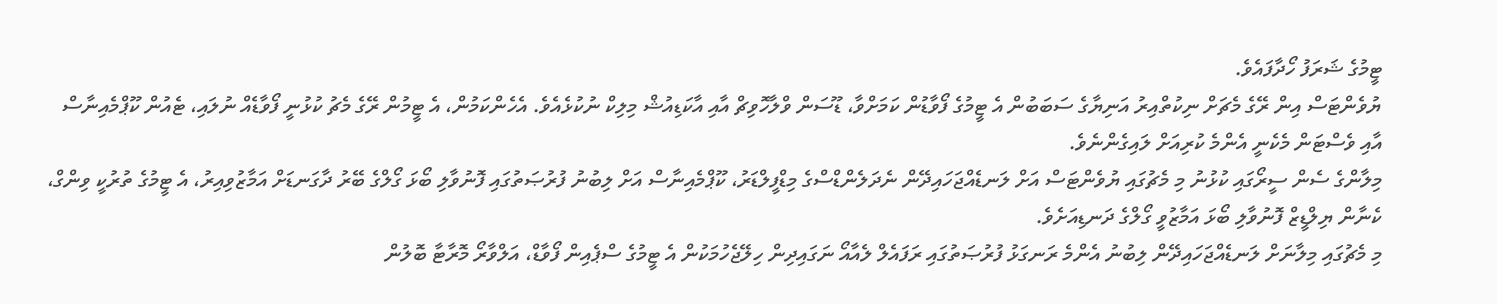ޓީމުގެ ޝަރަފު ހޯދާފައެވެ.
ޔުވެންޓަސް އިން ރޭގެ މެޗަށް ނިކުތްއިރު އަނިޔާގެ ސަބަބުން އެ ޓީމުގެ ފޯވާޑުން ކަމަށްވާ، ޑޫސަން ވްލާހޮވިޗް އާއި އާކަޑިއުޝް މިލިކް ނުކުޅެއެވެ. އެހެންކަމުން، އެ ޓީމުން ރޭގެ މެޗު ކުޅުނީ ފޯވާޑެއް ނުލައި، ޓެއުން ކޫޕްމެއިނާސް އާއި ވެސްޓަން މެކެނީ އެންމެ ކުރިއަށް ލައިގެންނެވެ.
މިލާންގެ ސެން ސީރޯގައި ކުޅުނު މި މެޗުގައި ޔުވެންޓަސް އަށް ލަނޑެއްޖަހައިދޭން ނެދަލެންޑްސްގެ މިޑްފީލްޑަރު، ކޫޕްމެއިނާސް އަށް ލިބުނު ފުރުޞަތުގައި ފޮނުވާލި ބޯޅަ ގޯލްގެ ބޭރު ދާގަނޑަށް އަމާޒުވިއިރު، އެ ޓީމުގެ ތުރުކީ ވިންގް، ކެނާން ޔިލްޑީޒް ފޮނުވާލި ބޯޅަ އަމާޒުވީ ގޯލްގެ ދަނޑިއަށެވެ.
މި މެޗުގައި މިލާނަށް ލަނޑެއްޖަހައިދޭން ލިބުނު އެންމެ ރަނގަޅު ފުރުޞަތުގައި ރަފައެލް ލެއާއޯ ނަގައިދިން ހިލޭޖެހުމަކުން އެ ޓީމުގެ ސްޕެއިން ފޯވާޑް، އަލްވާރޯ މޮރާޓާ ބޮލުން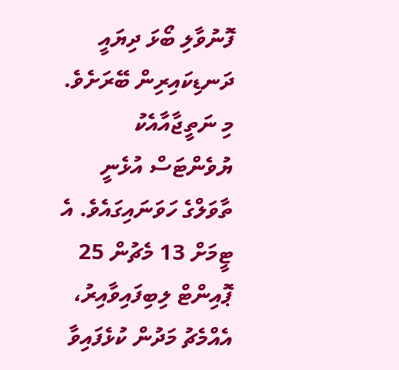ފޮނުވާލި ބޯޅަ ދިޔައީ ދަނޑިކައިރިން ބޭރަށެވެ.
މި ނަތީޖާއާއެކު ޔުވެންޓަސް އުޅެނީ ތާވަލްގެ ހަވަނައިގައެވެ. އެ ޓީމަށް 13 މެޗުން 25 ޕޮއިންޓް ލިބިފައިވާއިރު، އެއްމެޗު މަދުން ކުޅެފައިވާ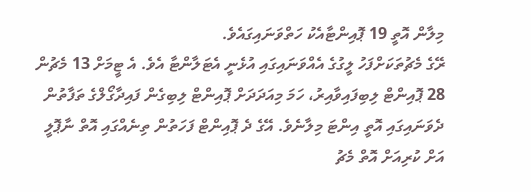މިލާން އޮތީ 19 ޕޮއިންޓާއެކު ހަތްވަނައިގައެވެ.
ރޭގެ މެޗުތަކަށްފަހު ލީގުގެ އެއްވަނައިގައި އުޅެނީ އެޓަލާންޓާ އެވެ. އެ ޓީމަށް 13 މެޗުން 28 ޕޮއިންޓް ލިބިފައިވާއިރު، ހަމަ މިއަދަދަށް ޕޮއިންޓް ލިބިގެން ފައިދާގޯލްގެ ތަފާތުން ދެވަނައިގައި އޮތީ އިންޓަ މިލާނެވެ. އޭގެ ދެ ޕޮއިންޓް ފަހަތުން ތިނެއްގައި އޮތް ނާޕޮލީ އަށް ކުރިއަށް އޮތް މެޗު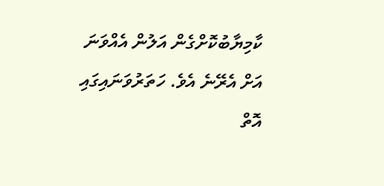ކާމިޔާބުކޮށްގެން އަލުން އެއްވަނަ އަށް އެރޭނެ އެވެ. ހަތަރުވަނައިގައި އޮތް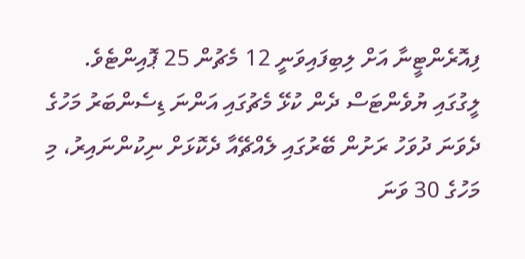ފިއޮރެންޓީނާ އަށް ލިބިފައިވަނީ 12 މެޗުން 25 ޕޮއިންޓެވެ.
ލީގުގައި ޔުވެންޓަސް ދެން ކުޅޭ މެޗުގައި އަންނަ ޑިސެންބަރު މަހުގެ ދެވަނަ ދުވަހު ރަށުން ބޭރުގައި ލެއްޗޭއާ ދެކޮޅަށް ނިކުންނައިރު، މި މަހުގެ 30 ވަނަ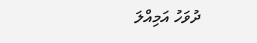ދުވަހު އަމިއްލަ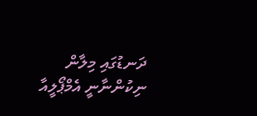ދަނޑުގައި މިލާން ނިކުންނާނީ އެމްޕޯލީއާ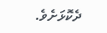ދެކޮޅަށެވެ.